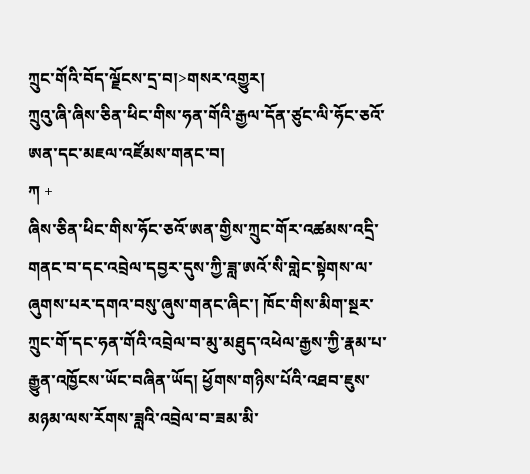ཀྲུང་གོའི་བོད་ལྗོངས་དྲ་བ།>གསར་འགྱུར།
ཀྲུའུ་ཞི་ཞིས་ཅིན་ཕིང་གིས་ཧན་གོའི་རྒྱལ་དོན་ཙུང་ལི་ཧོང་ཅའོ་ཨན་དང་མཇལ་འཛོམས་གནང་བ།
ཀ +
ཞིས་ཅིན་ཕིང་གིས་ཧོང་ཅའོ་ཨན་གྱིས་ཀྲུང་གོར་འཚམས་འདྲི་གནང་བ་དང་འབྲེལ་དབྱར་དུས་ཀྱི་ཟླ་ཨའོ་སི་གླེང་སྟེགས་ལ་ཞུགས་པར་དགའ་བསུ་ཞུས་གནང་ཞིང་། ཁོང་གིས་མིག་སྔར་ཀྲུང་གོ་དང་ཧན་གོའི་འབྲེལ་བ་མུ་མཐུད་འཕེལ་རྒྱས་ཀྱི་རྣམ་པ་རྒྱུན་འཁྱོངས་ཡོང་བཞིན་ཡོད། ཕྱོགས་གཉིས་པོའི་འཐབ་ཇུས་མཉམ་ལས་རོགས་ཟླའི་འབྲེལ་བ་ཟམ་མི་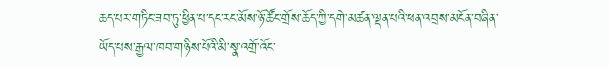ཆད་པར་གཏིང་ཟབ་ཏུ་ཕྱིན་པ་དང་རང་མོས་ཉོ་ཚོང་གྲོས་ཆོད་ཀྱི་དགེ་མཚན་ལྡན་པའི་ཕན་འབྲས་མངོན་བཞིན་ཡོད་པས་རྒྱལ་ཁབ་གཉིས་པོའི་མི་སྣ་འགྲོ་འོང་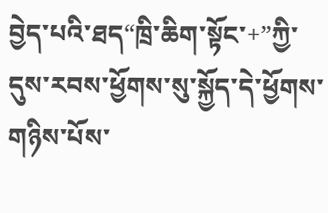བྱེད་པའི་ཐད“ཁྲི་ཆིག་སྟོང་+”ཀྱི་དུས་རབས་ཕྱོགས་སུ་སྐྱོད་དེ་ཕྱོགས་གཉིས་པོས་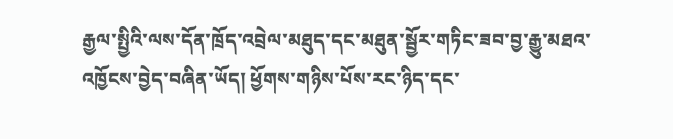རྒྱལ་སྤྱིའི་ལས་དོན་ཁྲོད་འབྲེལ་མཐུད་དང་མཐུན་སྦྱོར་གཏིང་ཟབ་བྱ་རྒྱུ་མཐའ་འཁྱོངས་བྱེད་བཞིན་ཡོད། ཕྱོགས་གཉིས་པོས་རང་ཉིད་དང་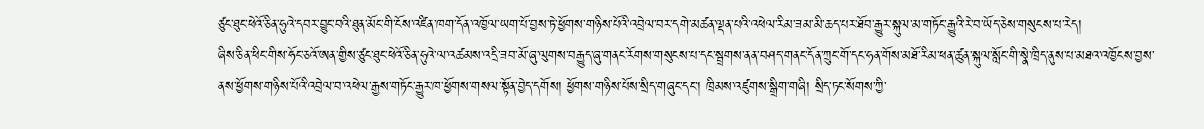ཙུང་ཐུང་ཕེའོ་ཅིན་ཧུའེ་དབར་བྱུང་བའི་ཐུན་མོང་གི་ངོས་འཛིན་ཁག་དོན་འཁྱོལ་ཡག་པོ་བྱས་ཏེ་ཕྱོགས་གཉིས་པོའི་འབྲེལ་བར་དགེ་མཚན་ལྡན་པའི་འཕེལ་རིམ་ཟམ་མི་ཆད་པར་ཐོབ་རྒྱུར་སྐུལ་མ་གཏོང་རྒྱུའི་རེ་བ་ཡོད་ཅེས་གསུངས་པ་རེད།
ཞིས་ཅིན་ཕིང་གིས་ཧོང་ཅའོ་ཨན་གྱིས་ཙུང་ཐུང་ཕེའོ་ཅིན་ཧུའེ་ལ་འཚམས་འདྲི་ཟབ་མོ་ཞུ་ལུགས་བརྒྱུད་ཞུ་གནང་རོགས་གསུངས་པ་དང་སྦྲགས་ནན་བཤད་གནང་དོན་ཀྲུང་གོ་དང་ཧན་གོས་མཐོ་རིམ་ཕན་ཚུན་སྐུལ་སློང་གི་སྣེ་ཁྲིད་ནུས་པ་མཐའ་འཁྱོངས་བྱས་ནས་ཕྱོགས་གཉིས་པོའི་འབྲེལ་བ་འཕེལ་རྒྱས་གཏོང་རྒྱུར་ཁ་ཕྱོགས་གསལ་སྟོན་བྱེད་དགོས། ཕྱོགས་གཉིས་པོས་སྲིད་གཞུང་དང་། ཁྲིམས་འཛུགས་སྒྲིག་གཞི། སྲིད་ཏང་སོགས་ཀྱི་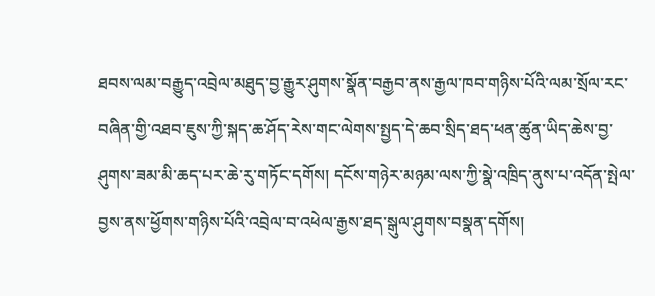ཐབས་ལམ་བརྒྱུད་འབྲེལ་མཐུད་བྱ་རྒྱུར་ཤུགས་སྣོན་བརྒྱབ་ནས་རྒྱལ་ཁབ་གཉིས་པོའི་ལམ་སྲོལ་རང་བཞིན་གྱི་འཐབ་ཇུས་ཀྱི་སྐད་ཆ་ཤོད་རེས་གང་ལེགས་སྤྱད་དེ་ཆབ་སྲིད་ཐད་ཕན་ཚུན་ཡིད་ཆེས་བྱ་ཤུགས་ཟམ་མི་ཆད་པར་ཆེ་རུ་གཏོང་དགོས། དངོས་གཉེར་མཉམ་ལས་ཀྱི་སྣེ་འཁྲིད་ནུས་པ་འདོན་སྤེལ་བྱས་ནས་ཕྱོགས་གཉིས་པོའི་འབྲེལ་བ་འཕེལ་རྒྱས་ཐད་སྒུལ་ཤུགས་བསྣན་དགོས།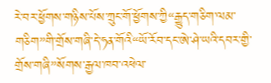རེ་བར་ཕྱོགས་གཉིས་པོས་ཀྲུང་གོ་ཕྱོགས་ཀྱི“རྒྱུད་གཅིག་ལམ་གཅིག”གི་གྲོས་གཞི་དེ་ཧན་གོའི“ཡོ་རོབ་དང་ཨེ་ཤེ་ཡའི་དབར་གྱི་གྲོས་གཞི”སོགས་རྒྱལ་ཁབ་འཕེལ་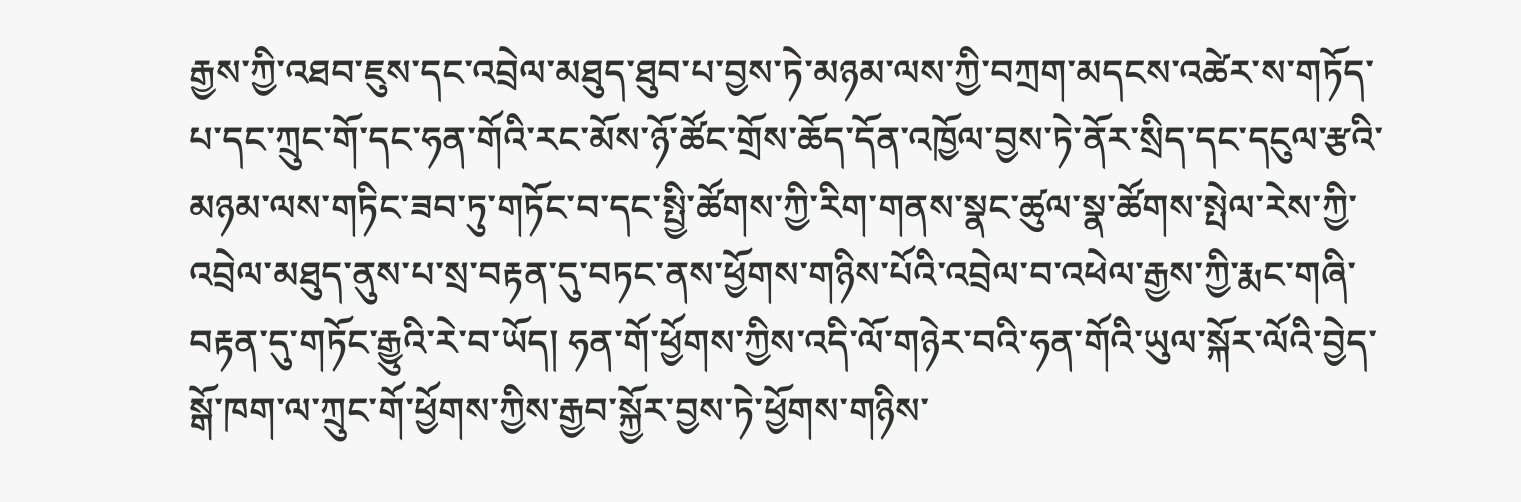རྒྱས་ཀྱི་འཐབ་ཇུས་དང་འབྲེལ་མཐུད་ཐུབ་པ་བྱས་ཏེ་མཉམ་ལས་ཀྱི་བཀྲག་མདངས་འཚེར་ས་གཏོད་པ་དང་ཀྲུང་གོ་དང་ཧན་གོའི་རང་མོས་ཉོ་ཚོང་གྲོས་ཆོད་དོན་འཁྱོལ་བྱས་ཏེ་ནོར་སྲིད་དང་དངུལ་རྩའི་མཉམ་ལས་གཏིང་ཟབ་ཏུ་གཏོང་བ་དང་སྤྱི་ཚོགས་ཀྱི་རིག་གནས་སྣང་ཚུལ་སྣ་ཚོགས་སྤེལ་རེས་ཀྱི་འབྲེལ་མཐུད་ནུས་པ་སྲ་བརྟན་དུ་བཏང་ནས་ཕྱོགས་གཉིས་པོའི་འབྲེལ་བ་འཕེལ་རྒྱས་ཀྱི་རྨང་གཞི་བརྟན་དུ་གཏོང་རྒྱུའི་རེ་བ་ཡོད། ཧན་གོ་ཕྱོགས་ཀྱིས་འདི་ལོ་གཉེར་བའི་ཧན་གོའི་ཡུལ་སྐོར་ལོའི་བྱེད་སྒོ་ཁག་ལ་ཀྲུང་གོ་ཕྱོགས་ཀྱིས་རྒྱབ་སྐྱོར་བྱས་ཏེ་ཕྱོགས་གཉིས་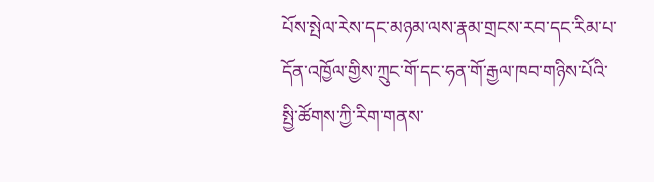པོས་སྤེལ་རེས་དང་མཉམ་ལས་རྣམ་གྲངས་རབ་དང་རིམ་པ་དོན་འཁྱོལ་གྱིས་ཀྲུང་གོ་དང་ཧན་གོ་རྒྱལ་ཁབ་གཉིས་པོའི་སྤྱི་ཚོགས་ཀྱི་རིག་གནས་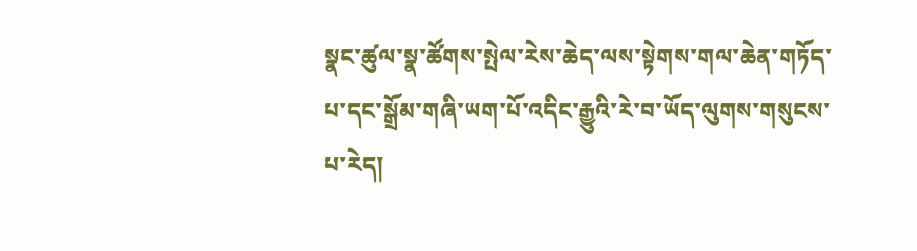སྣང་ཚུལ་སྣ་ཚོགས་སྤེལ་རེས་ཆེད་ལས་སྟེགས་གལ་ཆེན་གཏོད་པ་དང་སྒྲོམ་གཞི་ཡག་པོ་འདིང་རྒྱུའི་རེ་བ་ཡོད་ལུགས་གསུངས་པ་རེད།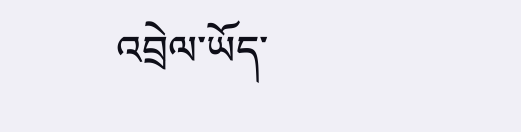འབྲེལ་ཡོད་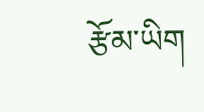རྩོམ་ཡིག